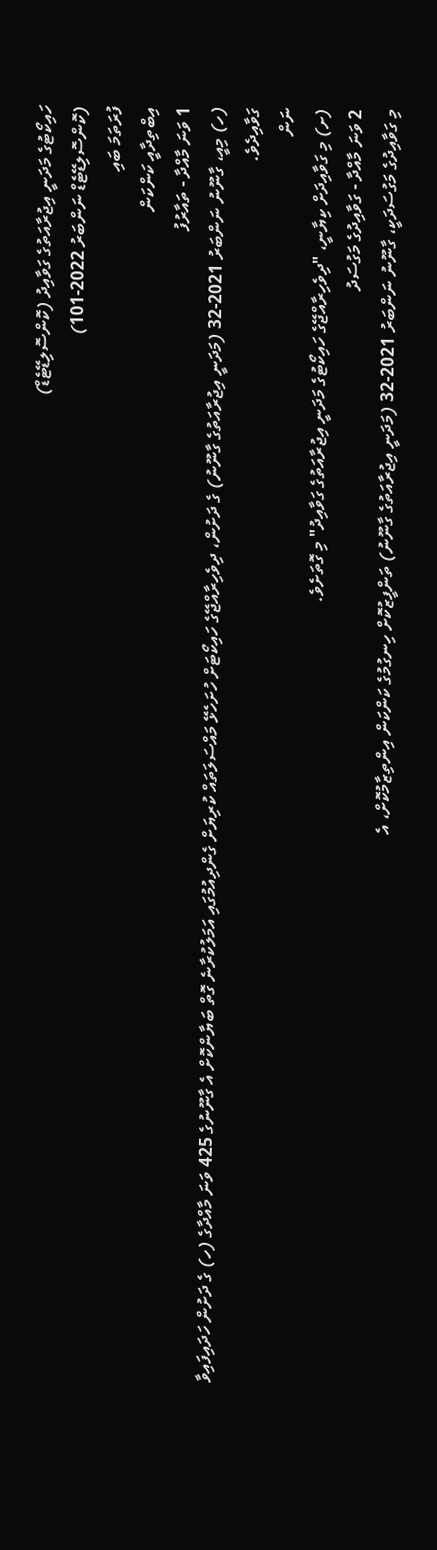ހައިކޯޓުގެ މަދަނީ އިޖުރާއަތުގެ ގަވާއިދު (ކޮންސޮލިޑޭޓެޑް)
(ކޮންސޮލިޑޭޓެޑް ނަންބަރު 2022-101)
ފުރަތަމަ ބައި
އިބްތިދާއީ ކަންކަން
1 ވަނަ މާއްދާ - ތައާރުފު
(ހ) މިއީ، ގާނޫނު ނަންބަރު 2021-32 (މަދަނީ އިޖުރާއަތުގެ ގާނޫނު) ގެ ދަށުން، ދިވެހިރާއްޖޭގެ ހައިކޯޓަށް ހުށަހެޅޭ މައްސަލަތައް ކުރިޔަށް ގެންދިއުމުގައި އަމަލުކުރާނެ ގޮތް ބަޔާންކޮށް އެ ގާނޫނުގެ 425 ވަނަ މާއްދާގެ (ހ) ގެ ދަށުން ހަދައިފައިވާ ގަވާއިދެވެ.
ނަން
(ށ) މި ގަވާއިދަށް ކިޔާނީ، "ދިވެހިރާއްޖޭގެ ހައިކޯޓުގެ މަދަނީ އިޖުރާއަތުގެ ގަވާއިދު" މި ގޮތަށެވެ.
2 ވަނަ މާއްދާ - ގަވާއިދުގެ މަގުސަދު
މި ގަވާއިދުގެ މަގުސަދަކީ، ގާނޫނު ނަންބަރު 2021-32 (މަދަނީ އިޖުރާއަތުގެ ގާނޫނު) ތަންފީޒުކޮށް ހިނގުމުގެ ކަންކަން އިންތިޒާމުކޮށް، އެ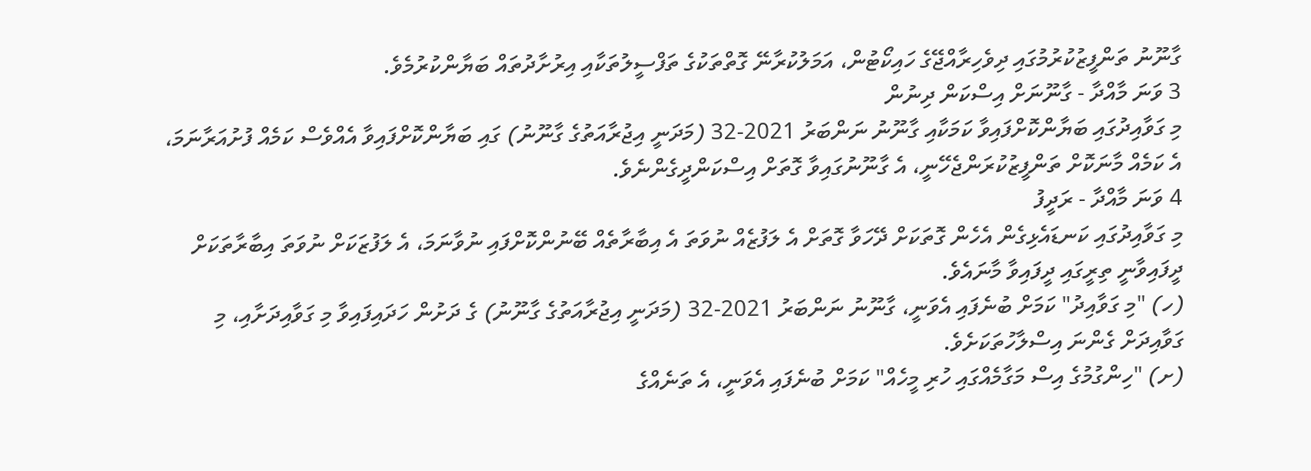ގާނޫނު ތަންފީޒުކުރުމުގައި ދިވެހިރާއްޖޭގެ ހައިކޯޓުން، އަމަލުކުރާނޭ ގޮތްތަކުގެ ތަފްސީލުތަކާއި އިރުށާދުތައް ބަޔާންކުރުމެވެ.
3 ވަނަ މާއްދާ - ގާނޫނަށް އިސްކަން ދިނުން
މި ގަވާއިދުގައި ބަޔާންކޮށްފައިވާ ކަމަކާއި ގާނޫނު ނަންބަރު 2021-32 (މަދަނީ އިޖުރާއަތުގެ ގާނޫނު) ގައި ބަޔާންކޮށްފައިވާ އެއްވެސް ކަމެއް ފުށުއަރާނަމަ، އެ ކަމެއް މާނަކޮށް ތަންފީޒުކުރަންޖެހޭނީ، އެ ގާނޫނުގައިވާ ގޮތަށް އިސްކަންދީގެންނެވެ.
4 ވަނަ މާއްދާ - ރަދީފު
މި ގަވާއިދުގައި ކަނޑައެޅިގެން އެހެން ގޮތަކަށް ދޭހަވާ ގޮތަށް އެ ލަފުޒެއް ނުވަތަ އެ އިބާރާތެއް ބޭނުންކޮށްފައި ނުވާނަމަ، އެ ލަފުޒަކަށް ނުވަތަ އިބާރާތަކަށް ދީފައިވާނީ ތިރީގައި ދީފައިވާ މާނައެވެ.
(ހ) "މި ގަވާއިދު" ކަމަށް ބުނެފައި އެވަނީ، ގާނޫނު ނަންބަރު 2021-32 (މަދަނީ އިޖުރާއަތުގެ ގާނޫނު) ގެ ދަށުން ހަދައިފައިވާ މި ގަވާއިދަށާއި، މި ގަވާއިދަށް ގެންނަ އިސްލާހުތަކަށެވެ.
(ށ) "ހިންގުމުގެ އިސް މަގާމެއްގައި ހުރި މީހެއް" ކަމަށް ބުނެފައި އެވަނީ، އެ ތަނެއްގެ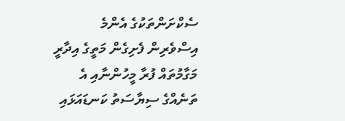ސެކްށަންތަކުގެ އެންމެ އިސްވެރިން ފެށިގެން މަތީގެ އިދާރީ މަގާމުތައް ފުރާ މީހުންނާއި އެ ތަނެއްގެ ސިޔާސަތު ކަނޑައަޅައި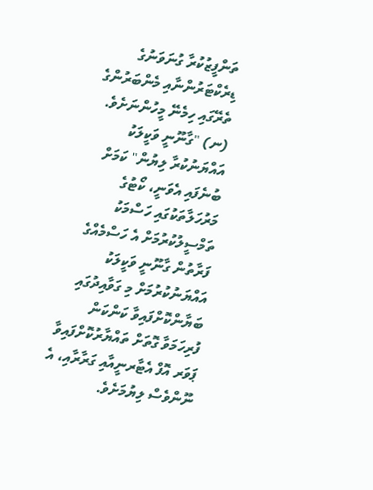ތަންފީޒުކުރާ ގުނަވަނުގެ ޑިރެކްޓަރުންނާއި މެންބަރުންގެ ތެރޭގައި ހިމެނޭ މީހުންނަށެވެ.
(ނ) "ގާނޫނީ ވަކީލަކު އައްޔަނުކުރާ ލިޔުން" ކަމަށް ބުނެފައި އެވަނީ، ކޯޓުގެ މަރުހަލާތަކުގައި ހަސްމަކު ތަމްސީލުކުރުމަށް އެ ހަސްމެއްގެ ފަރާތުން ގާނޫނީ ވަކީލަކު އައްޔަނުކުރުމަށް މި ގަވާއިދުގައި ބަޔާންކޮށްފައިވާ ކަންކަން ފުރިހަމަވާ ގޮތަށް ތައްޔާރުކޮށްފައިވާ ޕަވަރ އޮފް އެޓާރނީއާއި ގަރާރާއި، އެ ނޫންވެސް ލިޔުމަށެވެ.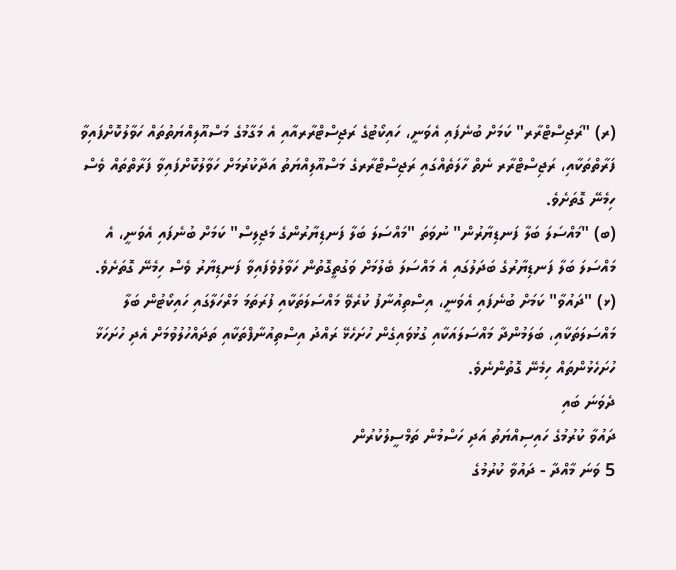(ރ) "ރަޖިސްޓްރާރ" ކަމަށް ބުނެފައި އެވަނީ، ހައިކޯޓުގެ ރަޖިސްޓްރާރއާއި އެ މަގާމުގެ މަސްއޫލިއްޔަތުތައް ހަވާލުކޮށްފައިވާ ފަރާތްތަކާއި، ރަޖިސްޓްރާރ ނެތް ހާލަތެއްގައި ރަޖިސްޓްރާރގެ މަސްއޫލިއްޔަތު އަދާކުރުމަށް ހަވާލުކޮށްފައިވާ ފަރާތްތައް ވެސް ހިމެނޭ ގޮތަށެވެ.
(ބ) "މައްސަލަ ބަލާ ފަނޑިޔާރުން" ނުވަތަ "މައްސަލަ ބަލާ ފަނޑިޔާރުންގެ މަޖިލިސް" ކަމަށް ބުނެފައި އެވަނީ، އެ މައްސަލަ ބަލާ ފަނޑިޔާރުގެ ބަދަލުގައި އެ މައްސަލަ ބެލުމަށް ވަގުތީގޮތުން ހަވާލުވެފައިވާ ފަނޑިޔާރު ވެސް ހިމެނޭ ގޮތަށެވެ.
(ޅ) "ދައުވާ" ކަމަށް ބުނެފައި އެވަނީ، އިސްތިއުނާފު ކުރެވޭ މައްސަލަތަކާއި ފުރަތަމަ މަރްހަލާގައި ހައިކޯޓުން ބަލާ މައްސަލަތަކާއި، ބަލަމުންދާ މައްސަލައަކާއި ގުޅުވައިގެން ހުށަހެޅޭ ރައްދު އިސްތިއުނާފްތަކާއި ތަދައްހުލުވުމަށް އެދި ހުށަހަޅާ ހުށަހެޅުންތައް ހިމެނޭ ގޮތުންނެވެ.
ދެވަނަ ބައި
ދައުވާ ކުރުމުގެ ހައިސިއްޔަތު އަދި ހަސްމުން ތަމްސީލުކުރުން
5 ވަނަ މާއްދާ - ދައުވާ ކުރުމުގެ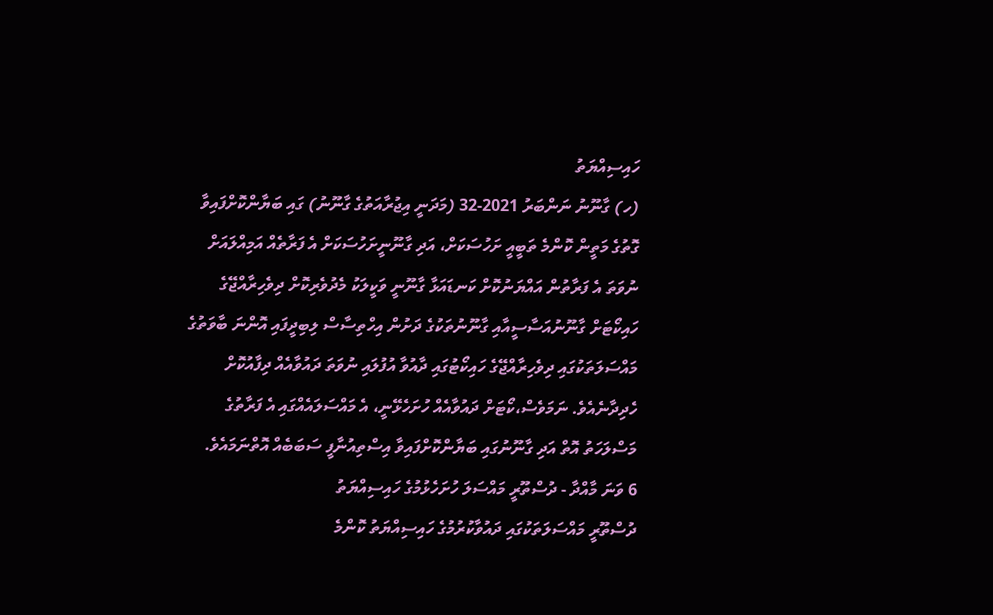ހައިސިއްޔަތު
(ހ) ގާނޫނު ނަންބަރު 2021-32 (މަދަނީ އިޖުރާއަތުގެ ގާނޫނު) ގައި ބަޔާންކޮށްފައިވާ ގޮތުގެ މަތީން ކޮންމެ ތަބީއީ ށަހުސަކަށް، އަދި ގާނޫނީށަހުސަކަށް އެ ފަރާތެއް އަމިއްލައަށް ނުވަތަ އެ ފަރާތުން އައްޔަނުކޮށް ކަނޑައަޅާ ގާނޫނީ ވަކީލަކު މެދުވެރިކޮށް ދިވެހިރާއްޖޭގެ ހައިކޯޓަށް ގާނޫނުއަސާސީއާއި ގާނޫނުތަކުގެ ދަށުން އިހްތިސާސް ލިބިދީފައި އޮންނަ ބާވަތުގެ މައްސަލަތަކުގައި ދިވެހިރާއްޖޭގެ ހައިކޯޓުގައި ދާއުވާ އުފުލައި ނުވަތަ ދައުވާއެއް ދިފާއުކޮށް ހެދިދާނެއެވެ. ނަމަވެސް،ކޯޓަށް ދައުވާއެއް ހުށަހެޅޭނީ، އެ މައްސަލައެއްގައި އެ ފަރާތުގެ މަސްލަހަތު އޮތް އަދި ގާނޫނުގައި ބަޔާންކޮށްފައިވާ އިސްތިއުނާފީ ސަބަބެއް އޮތްނަމައެވެ.
6 ވަނަ މާއްދާ - ދުސްތޫރީ މައްސަލަ ހުށަހެޅުމުގެ ހައިސިއްޔަތު
ދުސްތޫރީ މައްސަލަތަކުގައި ދައުވާކުރުމުގެ ހައިސިއްޔަތު ކޮންމެ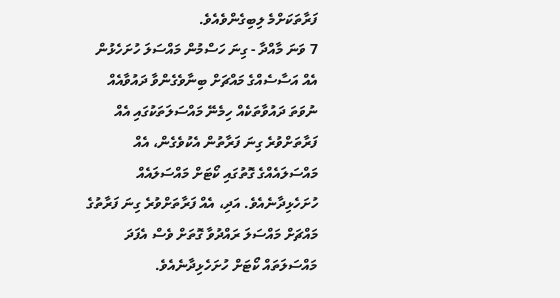ފަރާތަކަށްމެ ލިބިގެންވެއެވެ.
7 ވަނަ މާއްދާ - ގިނަ ހަސްމުން މައްސަލަ ހުށަހެޅުން
އެއް އަސާސެއްގެ މައްޗަށް ބިނާވެގެންވާ ދައުވާއެއް ނުވަތަ ދައުވާތަކެއް ހިމެނޭ މައްސަލަތަކުގައި އެއް ފަރާތަށްވުރެ ގިނަ ފަރާތުން އެކުވެގެން، އެއް މައްސަލައެއްގެ ގޮތުގައި ކޯޓަށް މައްސަލައެއް ހުށަހެޅިދާނެއެވެ. އަދި، އެއް ފަރާތަށްވުރެ ގިނަ ފަރާތުގެ މައްޗަށް މައްސަލަ ރައްދުވާ ގޮތަށް ވެސް އެފަދަ މައްސަލަތައް ކޯޓަށް ހުށަހެޅިދާނެއެވެ.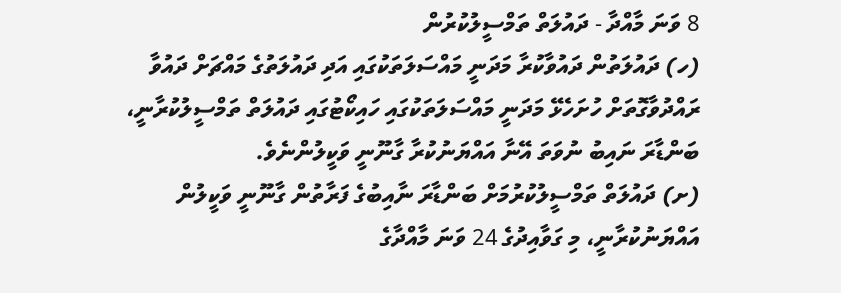8 ވަނަ މާއްދާ - ދައުލަތް ތަމްސީލުކުރުން
(ހ) ދައުލަތުން ދައުވާކުރާ މަދަނީ މައްސަލަތަކުގައި އަދި ދައުލަތުގެ މައްޗަށް ދައުވާ ރައްދުވާގޮތަށް ހުށަހެޅޭ މަދަނީ މައްސަލަތަކުގައި ހައިކޯޓުގައި ދައުލަތް ތަމްސީލުކުރާނީ، ބަންޑާރަ ނައިބު ނުވަތަ އޭނާ އައްޔަނުކުރާ ގާނޫނީ ވަކީލުންނެވެ.
(ށ) ދައުލަތް ތަމްސީލުކުރުމަށް ބަންޑާރަ ނާއިބުގެ ފަރާތުން ގާނޫނީ ވަކީލުން އައްޔަނުކުރާނީ، މި ގަވާއިދުގެ 24 ވަނަ މާއްދާގެ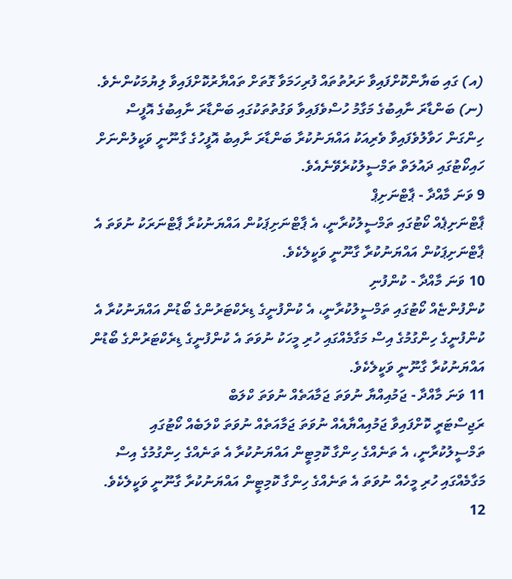(އ) ގައި ބަޔާންކޮށްފައިވާ ށަރުތުތައް ފުރިހަމަވާ ގޮތަށް ތައްޔާރުކޮށްފައިވާ ލިޔުމަކުންނެވެ.
(ނ) ބަންޑާރަ ނާއިބުގެ މަގާމު ހުސްވެފައިވާ ވަގުތުތަކުގައި ބަންޑާރަ ނާއިބުގެ އޮފީސް ހިންގަން ހަވާލުވެފައިވާ ވެރިއަކު އައްޔަނުކުރާ ބަންޑާރަ ނާއިބު އޮފީހުގެ ގާނޫނީ ވަކީލުންނަށް ހައިކޯޓުގައި ދައުލަތް ތަމްސީލުކުރެވޭނެއެވެ.
9 ވަނަ މާއްދާ - ޕާޓްނަށިޕް
ޕާޓްނަށިޕެއް ކޯޓުގައި ތަމްސީލުކުރާނީ، އެ ޕާޓްނަށިޕަކުން އައްޔަނުކުރާ ޕާޓްނަރަކު ނުވަތަ އެ ޕާޓްނަށިޕަކުން އައްޔަނުކުރާ ގާނޫނީ ވަކީލެކެވެ.
10 ވަނަ މާއްދާ - ކުންފުނި
ކުންފުންޏެއް ކޯޓުގައި ތަމްސީލުކުރާނީ، އެ ކުންފުނީގެ ޑިރެކްޓަރުންގެ ބޯޑުން އައްޔަނުކުރާ އެ ކުންފުނީގެ ހިންގުމުގެ އިސް މަގާމެއްގައި ހުރި މީހަކު ނުވަތަ އެ ކުންފުނީގެ ޑިރެކްޓަރުންގެ ބޯޑުން އައްޔަނުކުރާ ގާނޫނީ ވަކީލެކެވެ.
11 ވަނަ މާއްދާ - ޖަމުއިއްޔާ ނުވަތަ ޖަމާއަތެއް ނުވަތަ ކްލަބް
ރަޖިސްޓަރީ ކޮށްފައިވާ ޖަމުއިއްޔާއެއް ނުވަތަ ޖަމާއަތެއް ނުވަތަ ކްލަބެއް ކޯޓުގައި ތަމްސީލުކުރާނީ، އެ ތަނެއްގެ ހިންގާ ކޮމިޓީން އައްޔަނުކުރާ އެ ތަނެއްގެ ހިންގުމުގެ އިސް މަގާމެއްގައި ހުރި މީހެއް ނުވަތަ އެ ތަނެއްގެ ހިންގާ ކޮމިޓީން އައްޔަނުކުރާ ގާނޫނީ ވަކީލެކެވެ.
12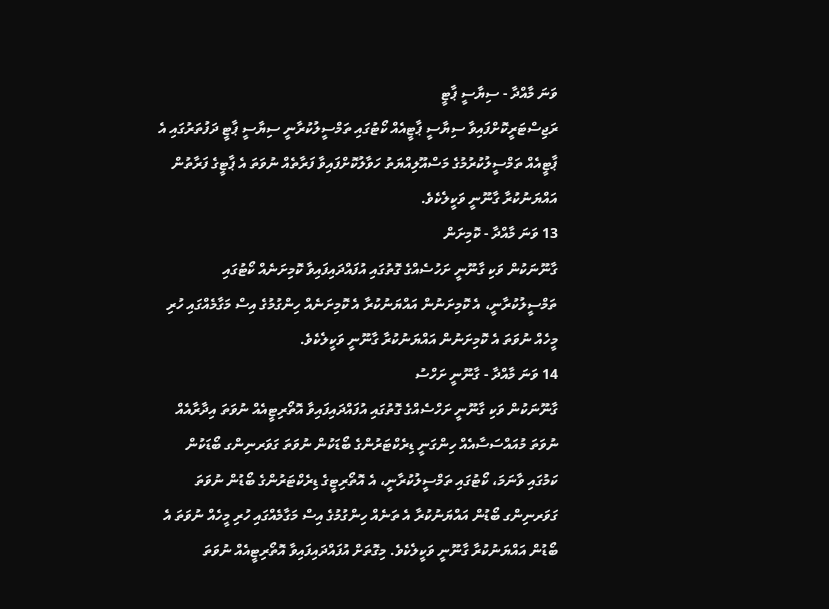ވަނަ މާއްދާ - ސިޔާސީ ޕާޓީ
ރަޖިސްޓަރީކޮށްފައިވާ ސިޔާސީ ޕާޓީއެއް ކޯޓުގައި ތަމްސީލުކުރާނީ ސިޔާސީ ޕާޓީ ދަފުތަރުގައި އެ ޕާޓީއެއް ތަމްސީލުކުރުމުގެ މަސްއޫލިއްޔަތު ހަވާލުކޮށްފައިވާ ފަރާތެއް ނުވަތަ އެ ޕާޓީގެ ފަރާތުން އައްޔަނުކުރާ ގާނޫނީ ވަކީލެކެވެ.
13 ވަނަ މާއްދާ - ކޮމިށަން
ގާނޫނަކުން ވަކި ގާނޫނީ ށަހުސެއްގެ ގޮތުގައި އުފައްދައިފައިވާ ކޮމިށަނެއް ކޯޓުގައި ތަމްސީލުކުރާނީ، އެ ކޮމިށަނުން އައްޔަނުކުރާ އެ ކޮމިށަނެއް ހިންގުމުގެ އިސް މަގާމެއްގައި ހުރި މީހެއް ނުވަތަ އެ ކޮމިށަނުން އައްޔަނުކުރާ ގާނޫނީ ވަކީލެކެވެ.
14 ވަނަ މާއްދާ - ގާނޫނީ ށަހްސު
ގާނޫނަކުން ވަކި ގާނޫނީ ށަހްސެއްގެ ގޮތުގައި އުފައްދައިފައިވާ އޮތޯރިޓީއެއް ނުވަތަ އިދާރާއެއް ނުވަތަ މުއައްސަސާއެއް ހިންގަނީ ޑިރެކްޓަރުންގެ ބޯޑަކުން ނުވަތަ ގަވަރނިންގ ބޯޑަކުން ކަމުގައި ވާނަމަ، ކޯޓުގައި ތަމްސީލުކުރާނީ، އެ އޮތޯރިޓީގެ ޑިރެކްޓަރުންގެ ބޯޑުން ނުވަތަ ގަވަރނިންގ ބޯޑުން އައްޔަނުކުރާ އެ ތަނެއް ހިންގުމުގެ އިސް މަގާމެއްގައި ހުރި މީހެއް ނުވަތަ އެ ބޯޑުން އައްޔަނުކުރާ ގާނޫނީ ވަކީލެކެވެ. މިގޮތަށް އުފައްދައިފައިވާ އޮތޯރިޓީއެއް ނުވަތަ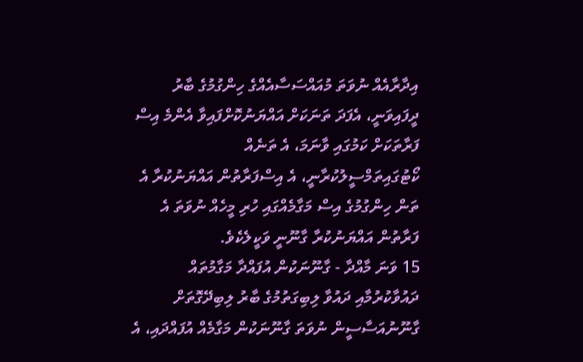އިދާރާއެއް ނުވަތަ މުއައްސަސާއެއްގެ ހިންގުމުގެ ބާރު ދީފައިވަނީ، އެފަދަ ތަނަކަށް އައްޔަނުކޮށްފައިވާ އެންމެ އިސް ފަރާތަކަށް ކަމުގައި ވާނަމަ، އެ ތަނެއް ކޯޓުގައިތަމްސީލުކުރާނީ، އެ އިސްފަރާތުން އައްޔަނުކުރާ އެ ތަން ހިންގުމުގެ އިސް މަގާމެއްގައި ހުރި މީހެއް ނުވަތަ އެ ފަރާތުން އައްޔަނުކުރާ ގާނޫނީ ވަކީލެކެވެ.
15 ވަނަ މާއްދާ - ގާނޫނަކުން އުފައްދާ މަގާމުތައް
ދައުވާކުރުމާއި ދައުވާ ލިބިގަތުމުގެ ބާރު ލިބިދޭގޮތަށް ގާނޫނުއަސާސީން ނުވަތަ ގާނޫނަކުން މަގާމެއް އުފައްދައި، އެ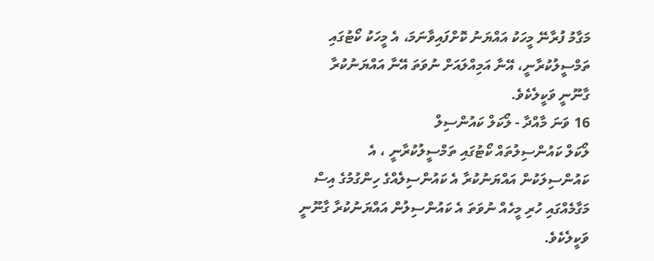މަގާމު ފުރާނޭ މީހަކު އައްޔަނު ކޮށްފައިވާނަމަ، އެ މީހަކު ކޯޓުގައި ތަމްސީލުކުރާނީ، އޭނާ އަމިއްލައަށް ނުވަތަ އޭނާ އައްޔަނުކުރާ ގާނޫނީ ވަކީލެކެވެ.
16 ވަނަ މާއްދާ - ލޯކަލް ކައުންސިލް
ލޯކަލް ކައުންސިލުތައް ކޯޓުގައި ތަމްސީލުކުރާނީ ، އެ ކައުންސިލަކުން އައްޔަނުކުރާ އެ ކައުންސިލެއްގެ ހިންގުމުގެ އިސް މަގާމެއްގައި ހުރި މީހެއް ނުވަތަ އެ ކައުންސިލުން އައްޔަނުކުރާ ގާނޫނީ ވަކީލެކެވެ.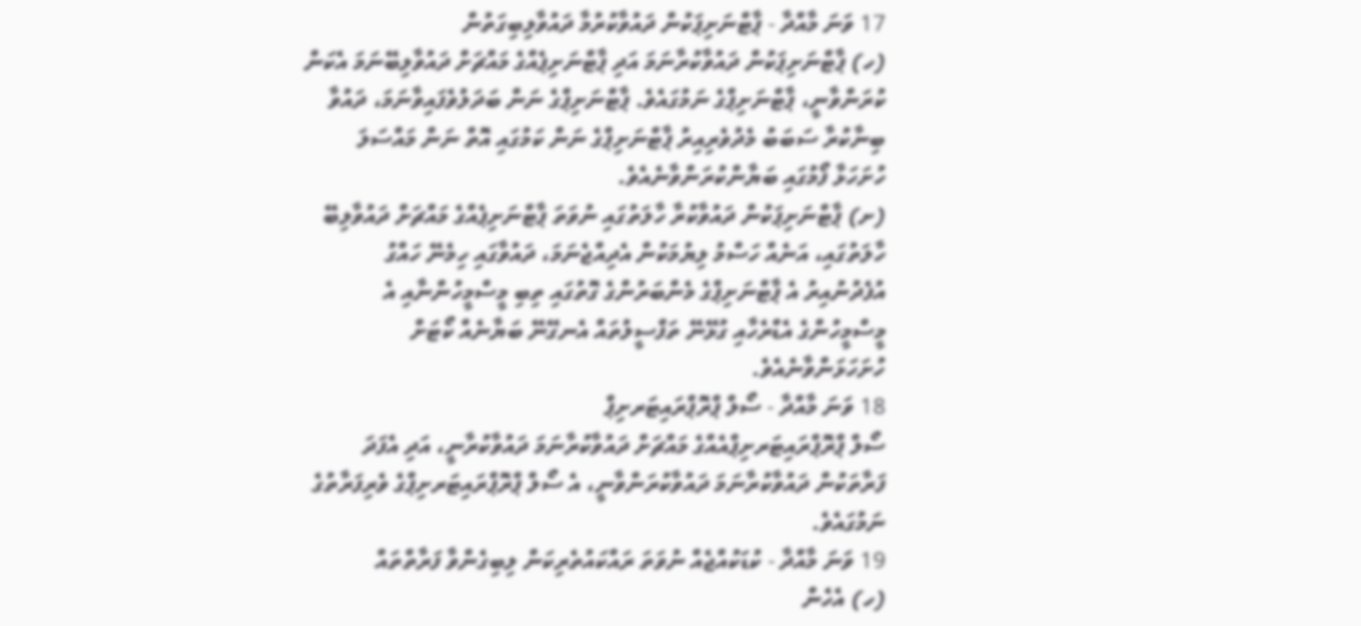17 ވަނަ މާއްދާ - ޕާޓްނަށިޕަކުން ދައުވާކުރުމާ ދައުވާލިބިގަތުން
(ހ) ޕާޓްނަށިޕަކުން ދައުވާކުރާނަމަ އަދި ޕާޓްނަށިޕެއްގެ މައްޗަށް ދައުވާލިބޭނަމަ އެކަން ކުރަންވާނީ، ޕާޓްނަށިޕްގެ ނަމުގައެވެ. ޕާޓްނަށިޕްގެ ނަން ބަދަލުވެފައިވާނަމަ، ދައުވާ ބިނާކުރާ ސަބަބު މެދުވެރިއިރު ޕާޓްނަށިޕްގެ ނަން ކަމުގައި އޮތް ނަން މައްސަލަ ހުށަހަޅާ ފޯމުގައި ބަޔާންކުރަންވާނެއެވެ.
(ށ) ޕާޓްނަށިޕަކުން ދައުވާކުރާ ހާލަތުގައި ނުވަތަ ޕާޓްނަށިޕެއްގެ މައްޗަށް ދައުވާލިބޭ ހާލަތުގައި، އަނެއް ހަސްމު ލިޔުމަކުން އެދިއްޖެނަމަ، ދައުވާގައި ހިމެނޭ ހައްގު އުފެދުނުއިރު އެ ޕާޓްނަށިޕްގެ މެންބަރުންގެ ގޮތުގައި ތިބި މީސްމީހުންނާއި އެ މީސްމީހުންގެ އެޑްރެހާއި ގުޅޭނޭ ތަފްސީލުތައް އެނގޭނޭ ބަޔާނެއް ކޯޓަށް ހުށަހަޅަންވާނެއެވެ.
18 ވަނަ މާއްދާ - ސޯލް ޕްރޮޕްރައިޓަރށިޕް
ސޯލް ޕްރޮޕްރައިޓަރށިޕްއެއްގެ މައްޗަށް ދައުވާކުރާނަމަ ދައުވާކުރާނީ، އަދި އެފަދަ ފަރާތަކުން ދައުވާކުރާނަމަ ދައުވާކުރަންވާނީ، އެ ސޯލް ޕްރޮޕްރައިޓަރށިޕްގެ ވެރިފަރާތުގެ ނަމުގައެވެ.
19 ވަނަ މާއްދާ - ކުޑަކުއްޖެއް ނުވަތަ ރައްކައުތެރިކަން ލިބިގެންވާ ފަރާތްތައް
(ހ) އެހެން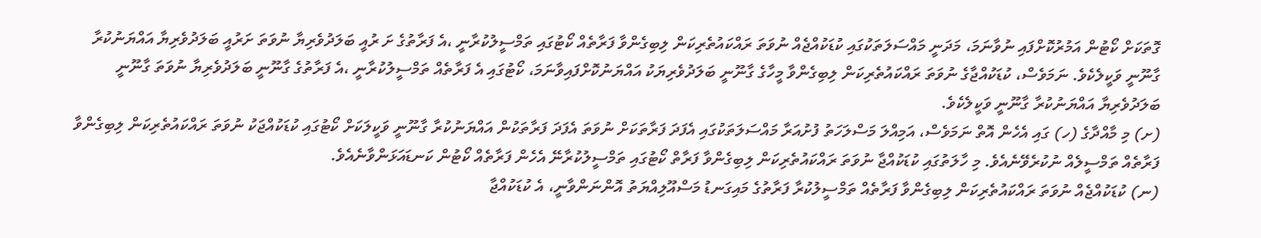ގޮތަކަށް ކޯޓުން އަމުރުކޮށްފައި ނުވާނަމަ، މަދަނީ މައްސަލަތަކުގައި ކުޑަކުއްޖެއް ނުވަތަ ރައްކައުތެރިކަން ލިބިގެންވާ ފަރާތެއް ކޯޓުގައި ތަމްސީލުކުރާނީ ،އެ ފަރާތުގެ ށަ ރުއީ ބަލަދުވެރިޔާ ނުވަތަ ށަރުއީ ބަލަދުވެރިޔާ އައްޔަނުކުރާ ގާނޫނީ ވަކީލެކެވެ. ނަމަވެސް، ކުޑަކުއްޖާގެ ނުވަތަ ރައްކައުތެރިކަން ލިބިގެންވާ މީހާގެ ގާނޫނީ ބަލަދުވެރިޔަކު އައްޔަނުކޮށްފައިވާނަމަ، ކޯޓުގައި އެ ފަރާތެއް ތަމްސީލުކުރާނީ ،އެ ފަރާތުގެ ގާނޫނީ ބަލަދުވެރިޔާ ނުވަތަ ގާނޫނީ ބަލަދުވެރިޔާ އައްޔަނުކުރާ ގާނޫނީ ވަކީލެކެވެ.
(ށ) މި މާއްދާގެ (ހ) ގައި އެހެން އޮތް ނަމަވެސް، އަމިއްލަ މަސްލަހަތު ފުށުއަރާ މައްސަލަތަކުގައި އެފަދަ ފަރާތަކަށް ނުވަތަ އެފަދަ ފަރާތަކުން އައްޔަނުކުރާ ގާނޫނީ ވަކީލަކަށް ކޯޓުގައި ކުޑަކުއްޖަކު ނުވަތަ ރައްކައުތެރިކަން ލިބިގެންވާ ފަރާތެއް ތަމްސީލެއް ނުކުރެވޭނެއެވެ. މި ހާލަތުގައި ކުޑަކުއްޖާ ނުވަތަ ރައްކައުތެރިކަން ލިބިގެންވާ ފަރާތް ކޯޓުގައި ތަމްސީލުކުރާނޭ އެހެން ފަރާތެއް ކޯޓުން ކަނޑައަޅަންވާނެއެވެ.
(ނ) ކުޑަކުއްޖެއް ނުވަތަ ރައްކައުތެރިކަން ލިބިގެންވާ ފަރާތެއް ތަމްސީލުކުރާ ފަރާތުގެ މައިގަނޑު މަސްއޫލިއްޔަތު އޮންނަންވާނީ، އެ ކުޑަކުއްޖާ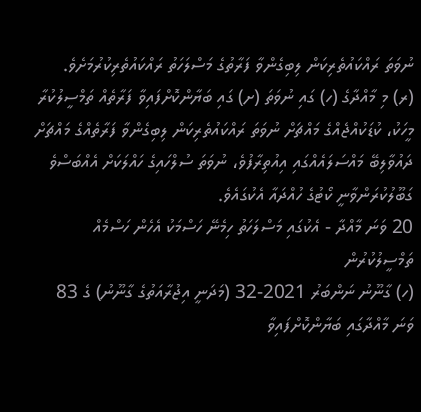ނުވަތަ ރައްކައުތެރިކަން ލިބިގެންވާ ފަރާތުގެ މަސްލަހަތު ރައްކައުތެރިކުރުމަށެވެ.
(ރ) މި މާއްދާގެ (ހ) ގައި ނުވަތަ (ށ) ގައި ބަޔާންކޮށްފައިވާ ފަރާތެއް ތަމްސީލުކުރާ މީހަކު، ކުޑަކުއްޖެއްގެ މައްޗަށް ނުވަތަ ރައްކައުތެރިކަން ލިބިގެންވާ ފަރާތެއްގެ މައްޗަށް ދައުވާލިބޭ މައްސަލައެއްގައި އިއުތިރާފުވެ، ނުވަތަ ސުލްހައިގެ ހައްލަކަށް އެއްބަސްވެ ގަބޫލުކުރަންވާނީ ކޯޓުގެ ހުއްދައާ އެކުގައެވެ.
20 ވަނަ މާއްދާ - އެކުގައި މަސްލަހަތު ހިމެނޭ ހަސްމަކު އެހެން ހަސްމެއް ތަމްސީލުކުރުން
(ހ) ގާނޫނު ނަންބަރު 2021-32 (މަދަނީ އިޖުރާއަތުގެ ގާނޫނު) ގެ 83 ވަނަ މާއްދާގައި ބަޔާންކޮށްފައިވާ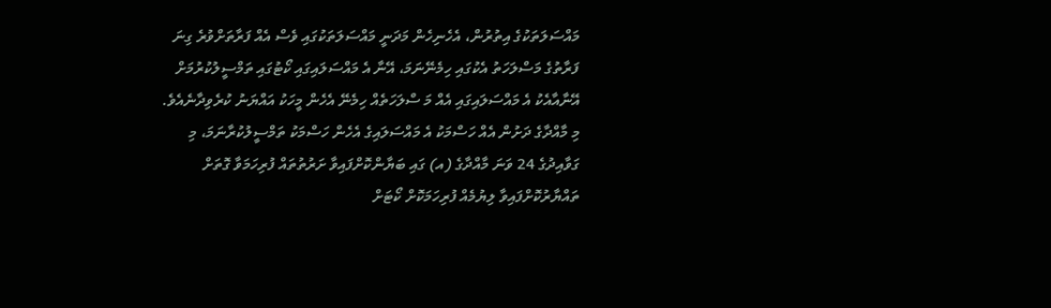މައްސަލަތަކުގެ އިތުރުން، އެހެނިހެން މަދަނީ މައްސަލަތަކުގައި ވެސް އެއް ފަރާތަށްވުރެ ގިނަ ފަރާތުގެ މަސްލަހަތު އެކުގައި ހިމެނޭނަމަ، އޭނާ އެ މައްސަލައިގައި ކޯޓުގައި ތަމްސީލުކުރުމަށް އޭނާއާއެކު އެ މައްސަލައިގައި އެއް މަ ސްލަހަތެއް ހިމެނޭ އެހެން މީހަކު އައްޔަނު ކުރެވިދާނެއެވެ. މި މާއްދާގެ ދަށުން އެއް ހަސްމަކު އެ މައްސަލައިގެ އެހެން ހަސްމަކު ތަމްސީލުކުރާނަމަ، މި ގަވާއިދުގެ 24 ވަނަ މާއްދާގެ (އ) ގައި ބަޔާންކޮށްފައިވާ ށަރުތުތައް ފުރިހަމަވާ ގޮތަށް ތައްޔާރުކޮށްފައިވާ ލިޔުމެއް ފުރިހަމަކޮށް ކޯޓަށް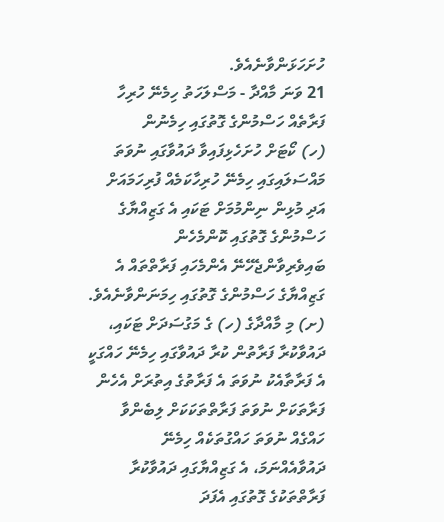ހުށަހަޅަންވާނެއެވެ.
21 ވަނަ މާއްދާ - މަސްލަހަތު ހިމެނޭ ހުރިހާ ފަރާތެއް ހަސްމުންގެ ގޮތުގައި ހިމެނުން
(ހ) ކޯޓަށް ހުށަހެޅިފައިވާ ދައުވާގައި ނުވަތަ މައްސަލައިގައި ހިމެނޭ ހުރިހާކަމެއް ފުރިހަމައަށް އަދި މުޅިން ނިންމުމަށް ޓަކައި އެ ގަޒިއްޔާގެ ހަސްމުންގެ ގޮތުގައި ކޮންމެހެން ބައިވެރިވާންޖެހޭނޭ އެންމެހައި ފަރާތްތައް އެ ގަޒިއްޔާގެ ހަސްމުންގެ ގޮތުގައި ހިމަނަންވާނެއެވެ.
(ށ) މި މާއްދާގެ (ހ) ގެ މަގުސަދަށް ޓަކައި، ދައުވާކުރާ ފަރާތުން ކުރާ ދައުވާގައި ހިމެނޭ ހައްގަކީ އެ ފަރާތާއެކު ނުވަތަ އެ ފަރާތުގެ އިތުރަށް އެހެން ފަރާތަކަށް ނުވަތަ ފަރާތްތަކަކަށް ލިބެންވާ ހައްގެއް ނުވަތަ ހައްގުތަކެއް ހިމެނޭ ދައުވާއެއްނަމަ، އެ ގަޒިއްޔާގައި ދައުވާކުރާ ފަރާތްތަކުގެ ގޮތުގައި އެފަދަ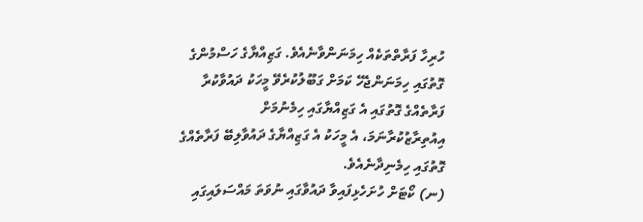ހުރިހާ ފަރާތްތަކެއް ހިމަނަންވާނެއެވެ. ގަޒިއްޔާގެ ހަސްމުންގެ ގޮތުގައި ހިމަނަންޖެހޭ ކަމަށް ގަބޫލުކުރެވޭ މީހަކު ދައުވާކުރާ ފަރާތެއްގެ ގޮތުގައި އެ ގަޒިއްޔާގައި ހިމެނުމަށް އިއުތިރާޒުކުރާނަމަ، އެ މީހަކު އެ ގަޒިއްޔާގެ ދައުވާލިބޭ ފަރާތެއްގެ ގޮތުގައި ހިމެނިދާނެއެވެ.
(ނ) ކޯޓަށް ހުށަހެޅިފައިވާ ދައުވާގައި ނުވަތަ މައްސަލައިގައި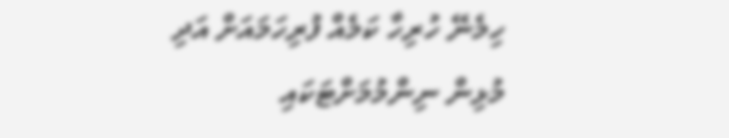ހިމެނޭ ހުރިހާ ކަމެއް ފުރިހަމައަށް އަދި މުޅިން ނިންމުމަށްޓަކައި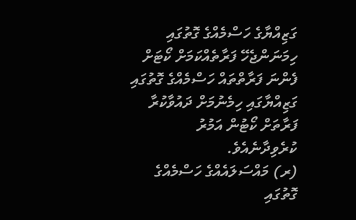ގަޒިއްޔާގެ ހަސްމެއްގެ ގޮތުގައި ހިމަނަންޖެހޭ ފަރާތެއްކަމަށް ކޯޓަށް ފެންނަ ފަރާތްތައް ހަސްމެއްގެ ގޮތުގައި ގަޒިއްޔާގައި ހިމެނުމަށް ދައުވާކުރާ ފަރާތަށް ކޯޓުން އަމުރު ކުރެވިދާނެއެވެ.
(ރ) މައްސަލައެއްގެ ހަސްމެއްގެ ގޮތުގައި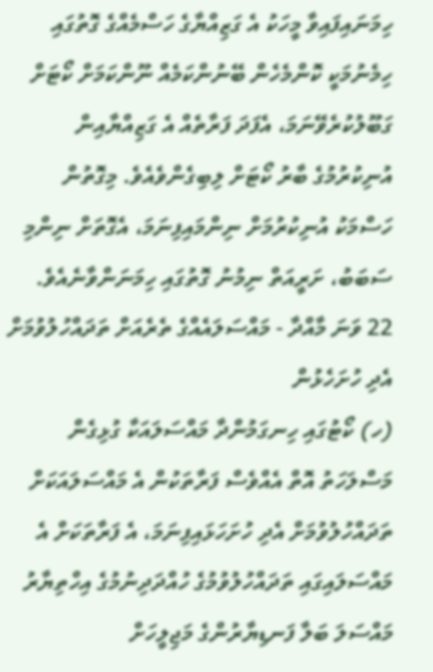ހިމަނައިފައިވާ މީހަކު އެ ގަޒިއްޔާގެ ހަސްމެއްގެ ގޮތުގައި ހިމެނުމަކީ ކޮންމެހެން ބޭނުންކަމެއް ނޫންކަމަށް ކޯޓަށް ގަބޫލުކުރެވޭނަމަ، އެފަދަ ފަރާތެއް އެ ގަޒިއްޔާއިން އުނިކުރުމުގެ ބާރު ކޯޓަށް ލިބިގެންވެއެވެ. މިގޮތުން ހަސްމަކު އުނިކުރުމަށް ނިންމައިފިނަމަ، އެގޮތަށް ނިންމި ސަބަބު، ށަރީއަތް ނިމުނު ގޮތުގައި ހިމަނަންވާނެއެވެ.
22 ވަނަ މާއްދާ - މައްސަލައެއްގެ ތެރެއަށް ތަދައްހުލުވުމަށް އެދި ހުށަހެޅުން
(ހ) ކޯޓުގައި ހިނގަމުންދާ މައްސަލައަކާ ގުޅިގެން މަސްލަހަތު އޮތް އެއްވެސް ފަރާތަކުން އެ މައްސަލައަކަށް ތަދައްހުލުވުމަށް އެދި ހުށަހަޅައިފިނަމަ، އެ ފަރާތަކަށް އެ މައްސަލައިގައި ތަދައްހުލުވުމުގެ ހުއްދަދިނުމުގެ އިހްތިޔާރު މައްސަލަ ބަލާ ފަނޑިޔާރުންގެ މަޖިލީހަށް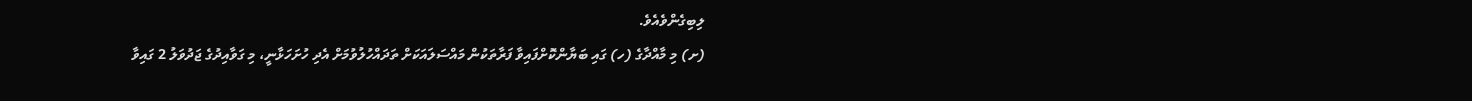ލިބިގެންވެއެވެ.
(ށ) މި މާއްދާގެ (ހ) ގައި ބަޔާންކޮށްފައިވާ ފަރާތަކުން މައްސަލައަކަށް ތަދައްހުލުވުމަށް އެދި ހުށަހަޅާނީ، މި ގަވާއިދުގެ ޖަދުވަލު 2 ގައިވާ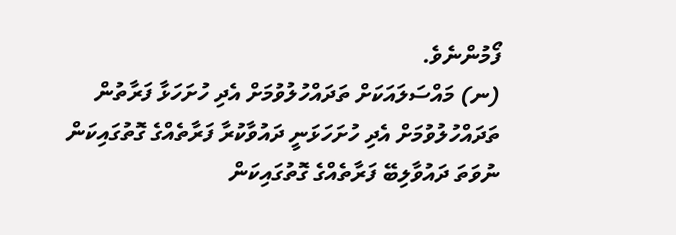ފޯމުންނެވެ.
(ނ) މައްސަލައަކަށް ތަދައްހުލުވުމަށް އެދި ހުށަހަޅާ ފަރާތުން ތަދައްހުލުވުމަށް އެދި ހުށަހަޅަނީ ދައުވާކުރާ ފަރާތެއްގެ ގޮތުގައިކަން ނުވަތަ ދައުވާލިބޭ ފަރާތެއްގެ ގޮތުގައިކަން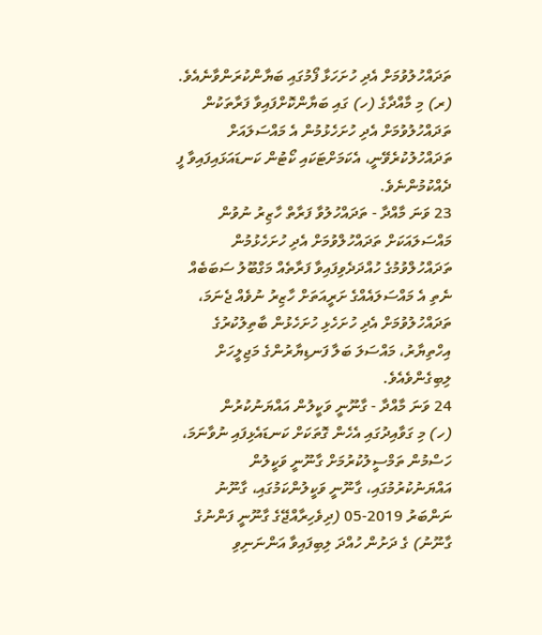ތަދައްހުލުވުމަށް އެދި ހުށަހަޅާ ފޯމުގައި ބަޔާންކުރަންވާނެއެވެ.
(ރ) މި މާއްދާގެ (ހ) ގައި ބަޔާންކޮށްފައިވާ ފަރާތަކުން ތަދައްހުލުވުމަށް އެދި ހުށަހެޅުމުން އެ މައްސަލައަށް ތަދައްހުލުކުރެވޭނީ، އެކަމަށްޓަކައި ކޯޓުން ކަނޑައަޅައިފައިވާ ފީ ދެއްކުމުންނެވެ.
23 ވަނަ މާއްދާ - ތަދައްހުލުވާ ފަރާތް ހާޒިރު ނުވުން
މައްސަލައަކަށް ތަދައްހުލްވުމަށް އެދި ހުށަހެޅުމުން ތަދައްހުލްވުމުގެ ހުއްދަދެވިފައިވާ ފަރާތެއް މަގްބޫލު ސަބަބެއް ނެތި އެ މައްސަލައެއްގެ ށަރީއަތަށް ހާޒިރު ނުވެއް ޖެނަމަ، ތަދައްހުލުވުމަށް އެދި ހުށަހެޅި ހުށަހެޅުން ބާތިލުކުރުގެ އިހްތިޔާރު، މައްސަލަ ބަލާ ފަނޑިޔާރުންގެ މަޖިލީހަށް ލިބިގެންވެއެވެ.
24 ވަނަ މާއްދާ - ގާނޫނީ ވަކީލުން އައްޔަނުކުރުން
(ހ) މި ގަވާއިދުގައި އެހެން ގޮތަކަށް ކަނޑައެޅިފައި ނުވާނަމަ، ހަސްމުން ތަމްސީލުކުރުމަށް ގާނޫނީ ވަކީލުން އައްޔަނުކުރުމުގައި، ގާނޫނީ ވަކީލުންކަމުގައި، ގާނޫނު ނަންބަރު 2019-05 (ދިވެހިރާއްޖޭގެ ގާނޫނީ ފަންނުގެ ގާނޫނު) ގެ ދަށުން ހުއްދަ ލިބިފައިވާ އަންނަނިވި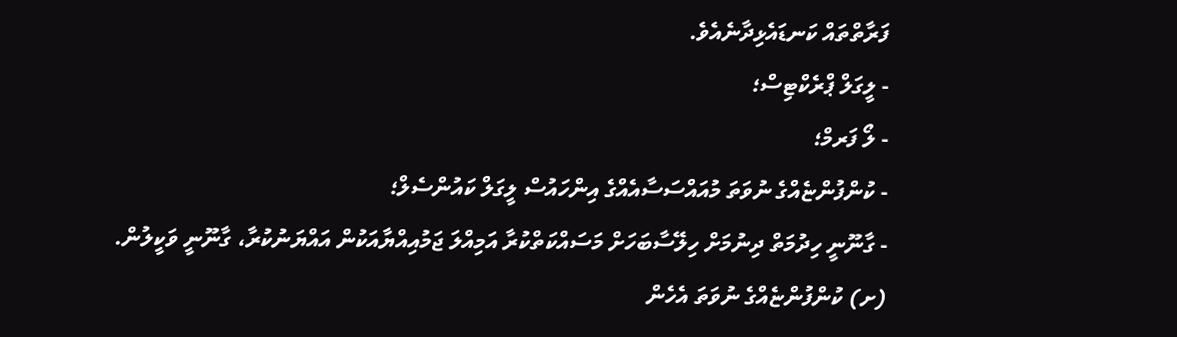ފަރާތްތައް ކަނޑައެޅިދާނެއެވެ.
- ލީގަލް ޕްރެކްޓިސް؛
- ލޯ ފަރމް؛
- ކުންފުންޏެއްގެ ނުވަތަ މުއައްސަސާއެއްގެ އިންހައުސް ލީގަލް ކައުންސެލް؛
- ގާނޫނީ ހިދުމަތް ދިނުމަށް ހިލޭސާބަހަށް މަސައްކަތްކުރާ އަމިއްލަ ޖަމުއިއްޔާއަކުން އައްޔަނުކުރާ، ގާނޫނީ ވަކީލުން.
(ށ) ކުންފުންޏެއްގެ ނުވަތަ އެހެން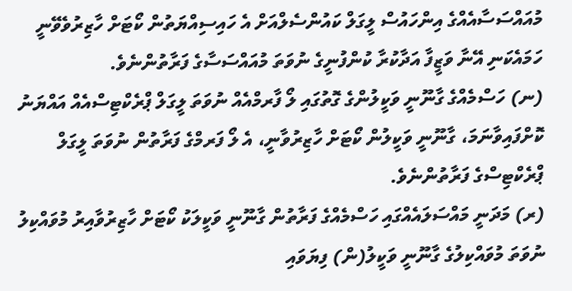މުއައްސަސާއެއްގެ އިންހައުސް ލީގަލް ކައުންސެލްއަށް އެ ހައިސިއްޔަތުން ކޯޓަށް ހާޒިރުވެވޭނީ ހަމައެކަނި އޭނާ ވަޒީފާ އަދާކުރާ ކުންފުނީގެ ނުވަތަ މުއައްސަސާގެ ފަރާތުންނެވެ.
(ނ) ހަސްމެއްގެ ގާނޫނީ ވަކީލުންގެ ގޮތުގައި ލޯ ފާރމްއެއް ނުވަތަ ލީގަލް ޕްރެކްޓިސްއެއް އައްޔަނު ކޮށްފައިވާނަމަ، ގާނޫނީ ވަކީލުން ކޯޓަށް ހާޒިރުވާނީ، އެ ލޯ ފަރމްގެ ފަރާތުން ނުވަތަ ލީގަލް ޕްރެކްޓިސްގެ ފަރާތުންނެވެ.
(ރ) މަދަނީ މައްސަލައެއްގައި ހަސްމެއްގެ ފަރާތުން ގާނޫނީ ވަކީލަކު ކޯޓަށް ހާޒިރުވާއިރު މުވައްކިލު ނުވަތަ މުވައްކިލުގެ ގާނޫނީ ވަކީލު(ން) ފިޔަވައި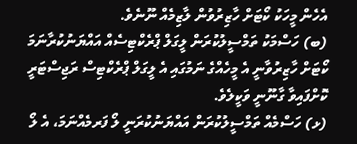އެހެން މީހަކު ކޯޓަށް ހާޒިރުވުން ލާޒިމެއް ނޫނެވެ.
(ބ) ހަސްމަކު ތަމްސީލުކުރަން ލީގަލް ޕްރެކްޓިސެއް އައްޔަނުކުރާނަމަ ކޯޓަށް ހާޒިރުވާނީ އެ މީހެއްގެ ނަމުގައި އެ ލީގަލް ޕްރެކްޓިސް ރަޖިސްޓަރީ ކޮށްފައިވާ ގާނޫނީ ވަކީލެވެ.
(ޅ) ހަސްމެއް ތަމްސީލުކުރަން އައްޔަނުކުރަނީ ލޯ ފަރމެއްނަމަ، އެ ލޯ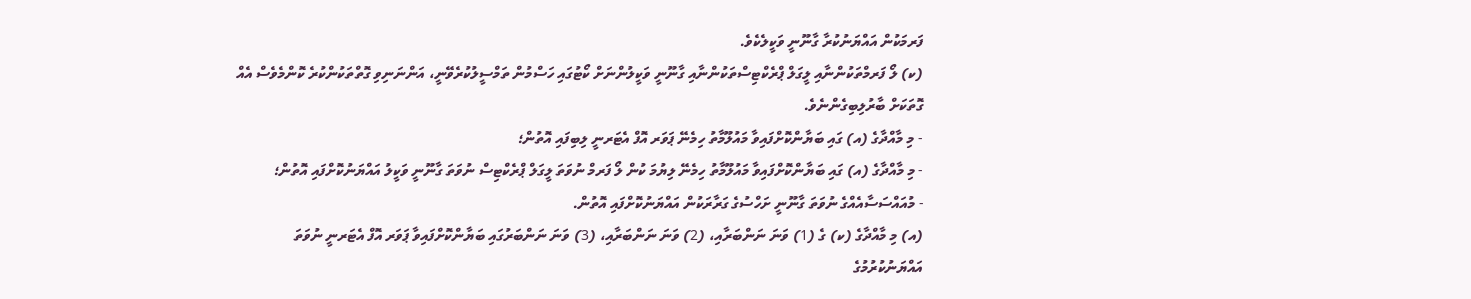ފަރމަކުން އައްޔަނުކުރާ ގާނޫނީ ވަކީލެކެވެ.
(ކ) ލޯ ފަރމްތަކުންނާއި ލީގަލް ޕްރެކްޓިސްތަކުންނާއި ގާނޫނީ ވަކީލުންނަށް ކޯޓުގައި ހަސްމުން ތަމްސީލުކުރެވޭނީ، އަންނަނިވި ގޮތްތަކުންކުރެ ކޮންމެވެސް އެއް ގޮތަކަށް ބާރުލިބިގެންނެވެ.
- މި މާއްދާގެ (އ) ގައި ބަޔާންކޮށްފައިވާ މައުލޫމާތު ހިމެނޭ ޕަވަރ އޮފް އެޓަރނީ ލިބިފައި އޮތުން؛
- މި މާއްދާގެ (އ) ގައި ބަޔާންކޮށްފައިވާ މައުލޫމާތު ހިމެނޭ ލިޔުމަ ކުން ލޯ ފަރމް ނުވަތަ ލީގަލް ޕްރެކްޓިސް ނުވަތަ ގާނޫނީ ވަކީލު އައްޔަނުކޮށްފައި އޮތުން؛
- މުއައްސަސާއެއްގެ ނުވަތަ ގާނޫނީ ށަހްސުގެ ގަރާރަކުން އައްޔަނުކޮށްފައި އޮތުން.
(އ) މި މާއްދާގެ (ކ) ގެ (1) ވަނަ ނަންބަރާއި، (2) ވަނަ ނަންބަރާއި، (3) ވަނަ ނަންބަރުގައި ބަޔާންކޮށްފައިވާ ޕަވަރ އޮފް އެޓަރނީ ނުވަތަ އައްޔަނުކުރުމުގެ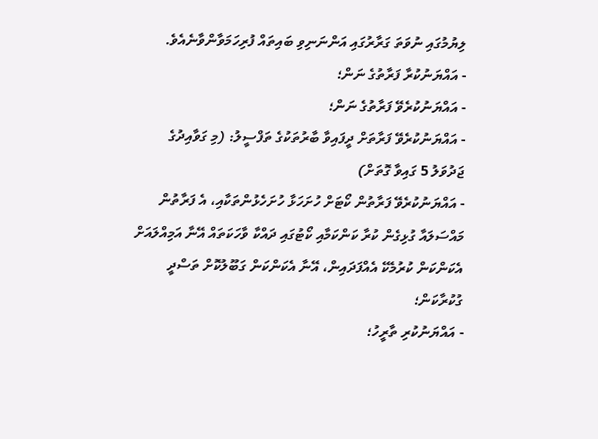ލިޔުމުގައި ނުވަތަ ގަރާރުގައި އަންނަނިވި ބައިތައް ފުރިހަމަވާންވާނެއެވެ.
- އައްޔަނުކުރާ ފަރާތުގެ ނަން؛
- އައްޔަނުކުރެވޭ ފަރާތުގެ ނަން؛
- އައްޔަނުކުރެވޭ ފަރާތަށް ދީފައިވާ ބާރުތަކުގެ ތަފްސީލު: (މި ގަވާއިދުގެ ޖަދުވަލު 5 ގައިވާ ގޮތަށް)
- އައްޔަނުކުރެވޭ ފަރާތުން ކޯޓަށް ހުށަހަޅާ ހުށަހެޅުންތަކާއި، އެ ފަރާތުން މައްސަލައާ ގުޅިގެން ކުރާ ކަންކަމާއި ކޯޓުގައި ދައްކާ ވާހަކަތައް އޭނާ އަމިއްލައަށް އެކަންކަން ކުރުމެކޭ އެއްފަދައިން، އޭނާ އެކަންކަން ގަބޫލުކޮށް ތަސްދީ ގުކުރާކަން؛
- އައްޔަނުކުރި ތާރީހު؛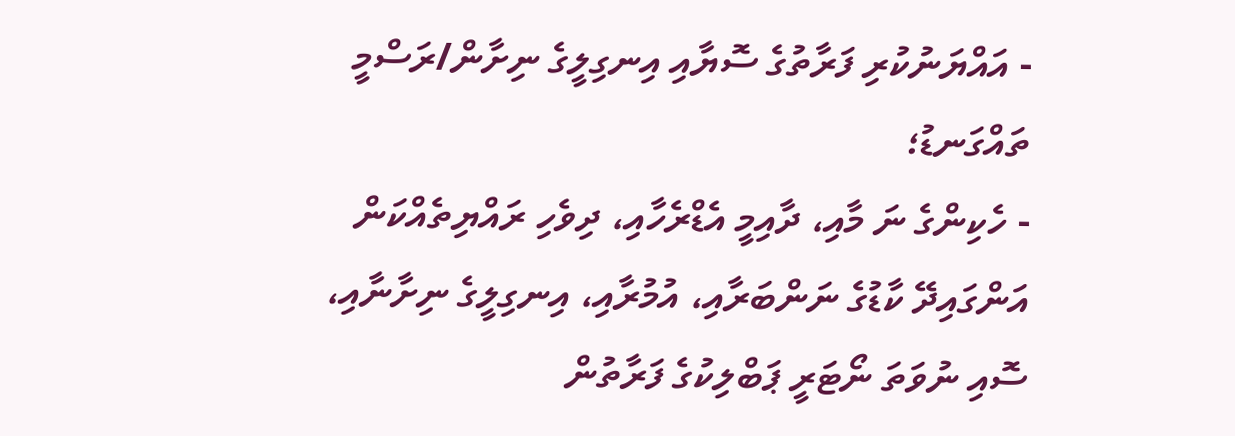- އައްޔަނުކުރި ފަރާތުގެ ސޮޔާއި އިނގިލީގެ ނިށާން/ރަސްމީ ތައްގަނޑު؛
- ހެކިންގެ ނަ މާއި، ދާއިމީ އެޑްރެހާއި، ދިވެހި ރައްޔިތެއްކަން އަންގައިދޭ ކާޑުގެ ނަންބަރާއި، އުމުރާއި، އިނގިލީގެ ނިށާނާއި، ސޮއި ނުވަތަ ނޯޓަރީ ޕަބްލިކުގެ ފަރާތުން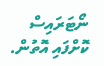ނޯޓަރައިސް ކޮށްފައި އޮތުން.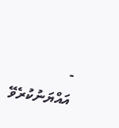- އައްޔަނުކުރެވޭ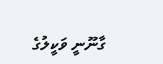ގާނޫނީ ވަކީލުގެ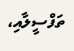ތަފްސީލާއި،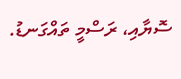ސޮޔާއި، ރަސްމީ ތައްގަނޑު.